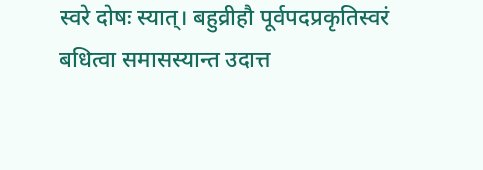स्वरे दोषः स्यात्। बहुव्रीहौ पूर्वपदप्रकृतिस्वरं बधित्वा समासस्यान्त उदात्त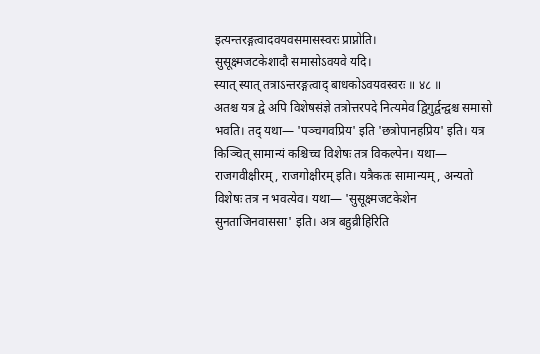इत्यन्तरङ्गत्वादवयवसमासस्वरः प्राप्नोति।
सुसूक्ष्मजटकेशादौ समासोऽवयवे यदि।
स्यात् स्यात् तत्राऽन्तरङ्गत्वाद् बाधकोऽवयवस्वरः ॥ ४८ ॥
अतश्च यत्र द्वे अपि विशेषसंज्ञे तत्रोत्तरपदे नित्यमेव द्विगुर्द्वन्द्वश्च समासो भवति। तद् यथा— 'पञ्चगवप्रिय' इति 'छत्रोपानहप्रिय' इति। यत्र किञ्चित् सामान्यं कश्चिच्च विशेषः तत्र विकल्पेन। यथा— राजगवीक्षीरम्, राजगोक्षीरम् इति। यत्रैकतः सामान्यम्, अन्यतो विशेषः तत्र न भवत्येव। यथा— 'सुसूक्ष्मजटकेशेन सुनताजिनवाससा' इति। अत्र बहुव्रीहिरिति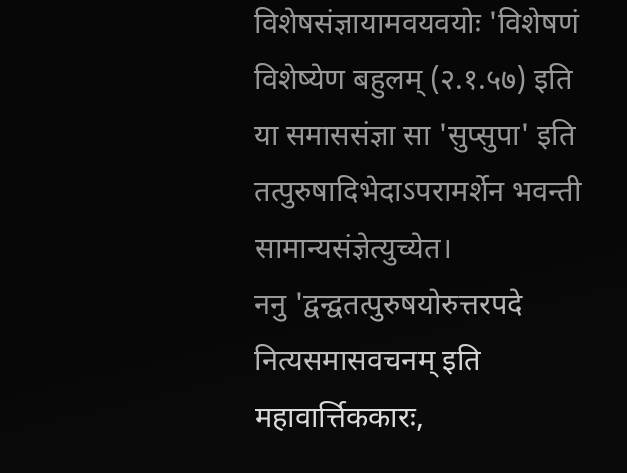विशेषसंज्ञायामवयवयोः 'विशेषणं विशेष्येण बहुलम् (२.१.५७) इति या समाससंज्ञा सा 'सुप्सुपा' इति तत्पुरुषादिभेदाऽपरामर्शेन भवन्ती सामान्यसंज्ञेत्युच्येत।
ननु 'द्वन्द्वतत्पुरुषयोरुत्तरपदे नित्यसमासवचनम् इति महावार्त्तिककारः,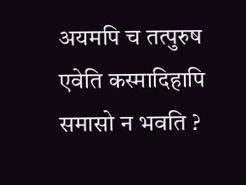अयमपि च तत्पुरुष एवेति कस्मादिहापि समासो न भवति ?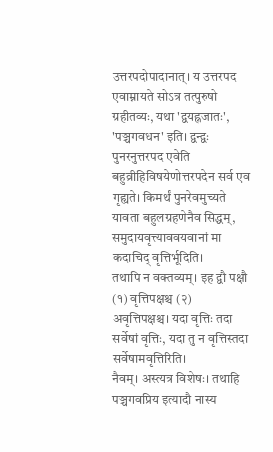उत्तरपदोपादानात्। य उत्तरपद एवाम्नायते सोऽत्र तत्पुरुषो ग्रहीतव्यः, यथा 'द्वयह्नजातः', 'पञ्चगवधन' इति। द्वन्द्वः पुनरनुत्तरपद एवेति बहुव्रीहिविषयेणोत्तरपदेन सर्व एव गृह्यते। किमर्थं पुनरेवमुच्यते यावता बहुलग्रहणेनैव सिद्धम्, समुदायवृत्त्याववयवानां मा कदाचिद् वृत्तिर्भूदिति।
तथापि न वक्तव्यम्। इह द्वौ पक्षौ (१) वृत्तिपक्षश्च (२) अवृत्तिपक्षश्च। यदा वृत्तिः तदा सर्वेषां वृत्तिः, यदा तु न वृत्तिस्तदा सर्वेषामवृत्तिरिति।
नैवम्। अस्त्यत्र विशेषः। तथाहि पञ्चगवप्रिय इत्यादौ नास्य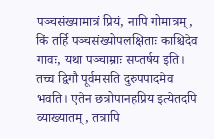पञ्चसंख्यामात्रं प्रियं, नापि गोमात्रम्, किं तर्हि पञ्चसंख्योपलक्षिताः काश्चिदेव गावः, यथा पञ्चाम्राः सप्तर्षय इति। तच्च द्विगौ पूर्वमसति दुरुपपादमेव भवति। एतेन छत्रोपानहप्रिय इत्येतदपि व्याख्यातम्, तत्रापि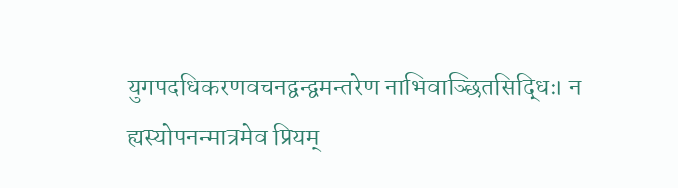युगपदधिकरणवचनद्वन्द्वमन्तरेण नाभिवाञ्छितसिद्धिः। न ह्यस्योपनन्मात्रमेव प्रियम्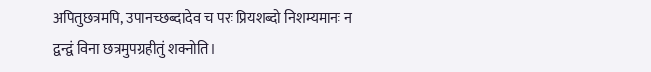अपितुछत्रमपि, उपानच्छब्दादेव च परः प्रियशब्दो निशम्यमानः न द्वन्द्वं विना छत्रमुपग्रहीतुं शक्नोति।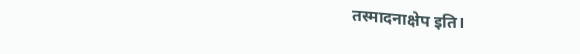तस्मादनाक्षेप इति।